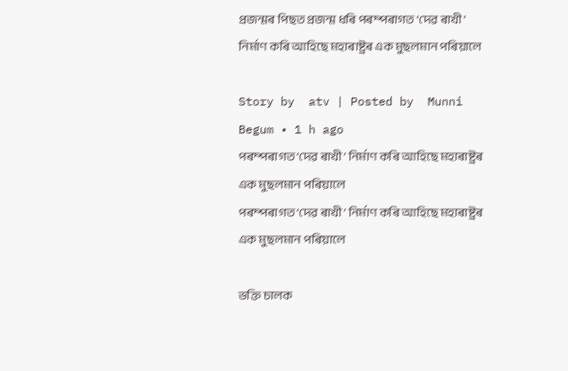প্ৰজন্মৰ পিছত প্ৰজন্ম ধৰি পৰম্পৰাগত ‘দেৱ ৰাখী’ নিৰ্মাণ কৰি আহিছে মহাৰাষ্ট্ৰৰ এক মুছলমান পৰিয়ালে

Story by  atv | Posted by  Munni Begum • 1 h ago
পৰম্পৰাগত ‘দেৱ ৰাখী’ নিৰ্মাণ কৰি আহিছে মহাৰাষ্ট্ৰৰ এক মুছলমান পৰিয়ালে
পৰম্পৰাগত ‘দেৱ ৰাখী’ নিৰ্মাণ কৰি আহিছে মহাৰাষ্ট্ৰৰ এক মুছলমান পৰিয়ালে

ভক্তি চালক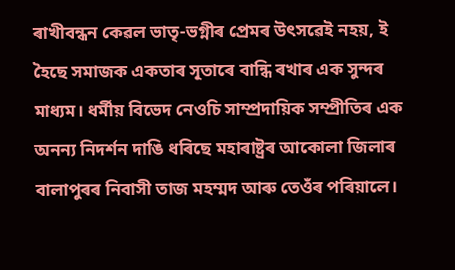ৰাখীবন্ধন কেৱল ভাতৃ-ভগ্নীৰ প্ৰেমৰ উৎসৱেই নহয়, ই হৈছে সমাজক একতাৰ সূতাৰে বান্ধি ৰখাৰ এক সুন্দৰ মাধ্যম। ধৰ্মীয় বিভেদ নেওচি সাম্প্ৰদায়িক সম্প্ৰীতিৰ এক অনন্য নিদৰ্শন দাঙি ধৰিছে মহাৰাষ্ট্ৰৰ আকোলা জিলাৰ বালাপুৰৰ নিবাসী তাজ মহম্মদ আৰু তেওঁৰ পৰিয়ালে।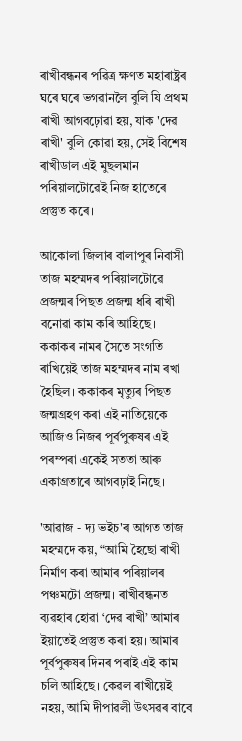ৰাখীবন্ধনৰ পৱিত্ৰ ক্ষণত মহাৰাষ্ট্ৰৰ ঘৰে ঘৰে ভগৱানলৈ বুলি যি প্ৰথম ৰাখী আগবঢ়োৱা হয়, যাক 'দেৱ ৰাখী' বুলি কোৱা হয়, সেই বিশেষ ৰাখীডাল এই মুছলমান পৰিয়ালটোৱেই নিজ হাতেৰে প্ৰস্তুত কৰে।

আকোলা জিলাৰ বালাপুৰ নিবাসী তাজ মহম্মদৰ পৰিয়ালটোৱে প্ৰজন্মৰ পিছত প্ৰজন্ম ধৰি ৰাখী বনোৱা কাম কৰি আহিছে। ককাকৰ নামৰ সৈতে সংগতি ৰাখিয়েই তাজ মহম্মদৰ নাম ৰখা হৈছিল। ককাকৰ মৃত্যুৰ পিছত জন্মগ্ৰহণ কৰা এই নাতিয়েকে আজিও নিজৰ পূৰ্বপুৰুষৰ এই পৰম্পৰা একেই সততা আৰু একাগ্ৰতাৰে আগবঢ়াই নিছে।

'আৱাজ - দ্য ভইচ'ৰ আগত তাজ মহম্মদে কয়, “আমি হৈছো ৰাখী নিৰ্মাণ কৰা আমাৰ পৰিয়ালৰ পঞ্চমটো প্ৰজন্ম। ৰাখীবন্ধনত ব্যৱহাৰ হোৱা ‘দেৱ ৰাখী’ আমাৰ ইয়াতেই প্ৰস্তুত কৰা হয়। আমাৰ পূৰ্বপুৰুষৰ দিনৰ পৰাই এই কাম চলি আহিছে। কেৱল ৰাখীয়েই নহয়, আমি দীপাৱলী উৎসৱৰ বাবে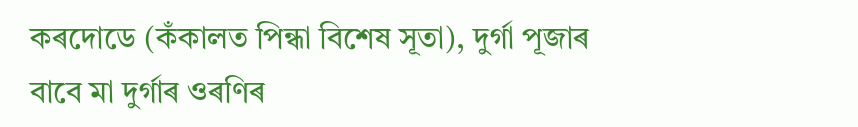কৰদোডে (কঁকালত পিন্ধা বিশেষ সূতা), দুৰ্গা পূজাৰ বাবে মা দুৰ্গাৰ ওৰণিৰ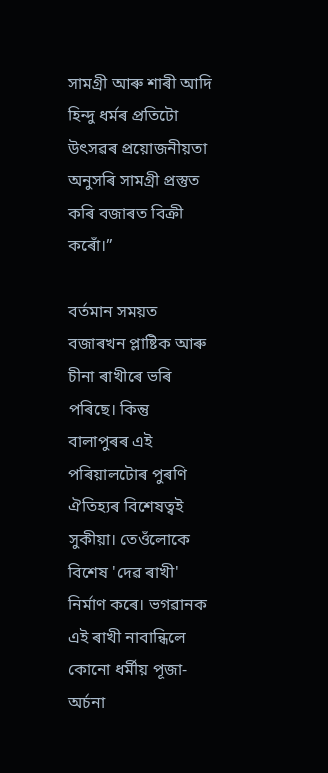সামগ্ৰী আৰু শাৰী আদি হিন্দু ধৰ্মৰ প্ৰতিটো উৎসৱৰ প্ৰয়োজনীয়তা অনুসৰি সামগ্ৰী প্ৰস্তুত কৰি বজাৰত বিক্ৰী কৰোঁ।”

বৰ্তমান সময়ত বজাৰখন প্লাষ্টিক আৰু চীনা ৰাখীৰে ভৰি পৰিছে। কিন্তু বালাপুৰৰ এই পৰিয়ালটোৰ পুৰণি ঐতিহ্যৰ বিশেষত্বই সুকীয়া। তেওঁলোকে বিশেষ 'দেৱ ৰাখী' নিৰ্মাণ কৰে। ভগৱানক এই ৰাখী নাবান্ধিলে কোনো ধৰ্মীয় পূজা-অৰ্চনা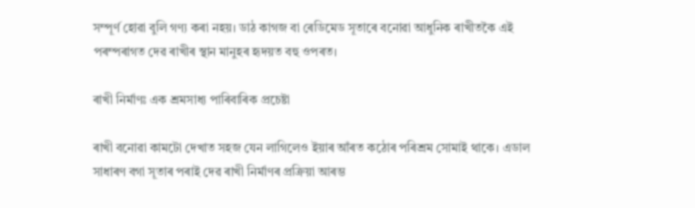সম্পূৰ্ণ হোৱা বুলি গণ্য কৰা নহয়। ডাঠ কাগজ বা ৰেডিমেড সূতাৰে বনোৱা আধুনিক ৰাখীতকৈ এই পৰম্পৰাগত দেৱ ৰাখীৰ স্থান মানুহৰ হৃদয়ত বহু ওপৰত।

ৰাখী নিৰ্মাণঃ এক শ্ৰমসাধ্য পাৰিবাৰিক প্ৰচেষ্টা

ৰাখী বনোৱা কামটো দেখাত সহজ যেন লাগিলেও ইয়াৰ আঁৰত কঠোৰ পৰিশ্ৰম সোমাই থাকে। এডাল সাধাৰণ বগা সূতাৰ পৰাই দেৱ ৰাখী নিৰ্মাণৰ প্ৰক্ৰিয়া আৰম্ভ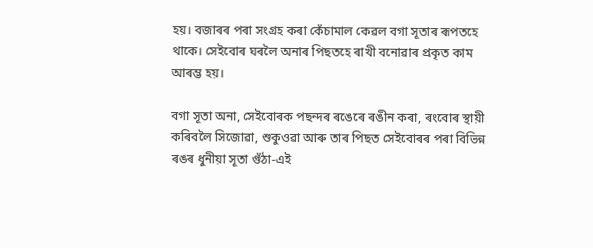হয়। বজাৰৰ পৰা সংগ্ৰহ কৰা কেঁচামাল কেৱল বগা সূতাৰ ৰূপতহে থাকে। সেইবোৰ ঘৰলৈ অনাৰ পিছতহে ৰাখী বনোৱাৰ প্ৰকৃত কাম আৰম্ভ হয়।

বগা সূতা অনা, সেইবোৰক পছন্দৰ ৰঙেৰে ৰঙীন কৰা, ৰংবোৰ স্থায়ী কৰিবলৈ সিজোৱা, শুকুওৱা আৰু তাৰ পিছত সেইবোৰৰ পৰা বিভিন্ন ৰঙৰ ধুনীয়া সূতা গুঁঠা-এই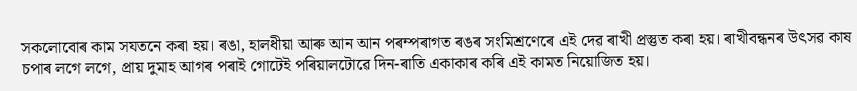সকলোবোৰ কাম সযতনে কৰা হয়। ৰঙা, হালধীয়া আৰু আন আন পৰম্পৰাগত ৰঙৰ সংমিশ্ৰণেৰে এই দেৱ ৰাখী প্ৰস্তুত কৰা হয়। ৰাখীবন্ধনৰ উৎসৱ কাষ চপাৰ লগে লগে, প্ৰায় দুমাহ আগৰ পৰাই গোটেই পৰিয়ালটোৱে দিন-ৰাতি একাকাৰ কৰি এই কামত নিয়োজিত হয়।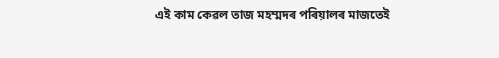এই কাম কেৱল তাজ মহম্মদৰ পৰিয়ালৰ মাজতেই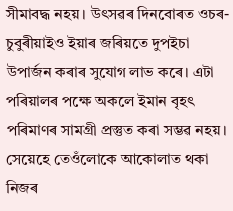সীমাবদ্ধ নহয়। উৎসৱৰ দিনবোৰত ওচৰ-চুবুৰীয়াইও ইয়াৰ জৰিয়তে দুপইচা উপাৰ্জন কৰাৰ সুযোগ লাভ কৰে। এটা পৰিয়ালৰ পক্ষে অকলে ইমান বৃহৎ পৰিমাণৰ সামগ্ৰী প্ৰস্তুত কৰা সম্ভৱ নহয়। সেয়েহে তেওঁলোকে আকোলাত থকা নিজৰ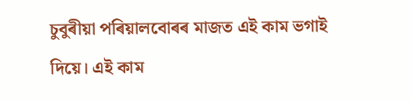চুবুৰীয়া পৰিয়ালবোৰৰ মাজত এই কাম ভগাই দিয়ে। এই কাম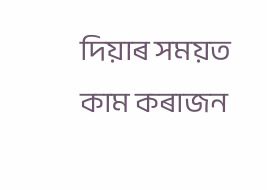দিয়াৰ সময়ত কাম কৰাজন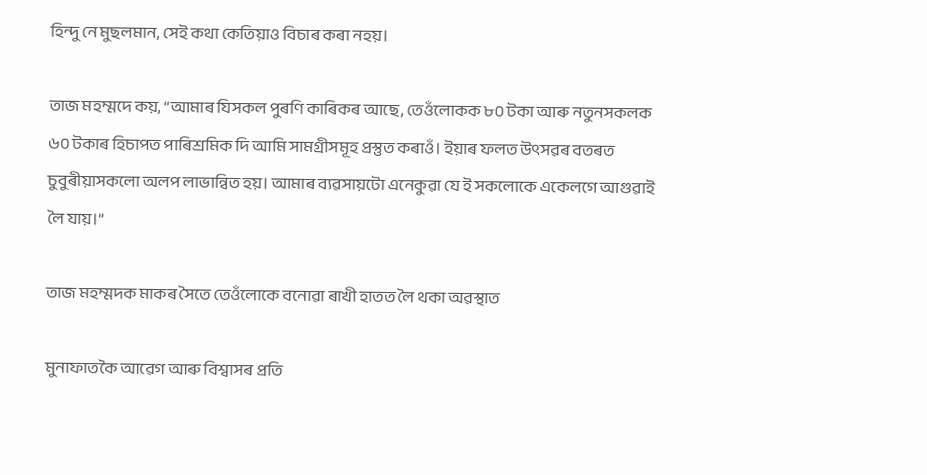হিন্দু নে মুছলমান, সেই কথা কেতিয়াও বিচাৰ কৰা নহয়।

তাজ মহম্মদে কয়, “আমাৰ যিসকল পুৰণি কাৰিকৰ আছে, তেওঁলোকক ৮০ টকা আৰু নতুনসকলক ৬০ টকাৰ হিচাপত পাৰিশ্ৰমিক দি আমি সামগ্ৰীসমূহ প্ৰস্তুত কৰাওঁ। ইয়াৰ ফলত উৎসৱৰ বতৰত চুবুৰীয়াসকলো অলপ লাভান্বিত হয়। আমাৰ ব্যৱসায়টো এনেকুৱা যে ই সকলোকে একেলগে আগুৱাই লৈ যায়।”

তাজ মহম্মদক মাকৰ সৈতে তেওঁলোকে বনোৱা ৰাখী হাতত লৈ থকা অৱস্থাত

মুনাফাতকৈ আৱেগ আৰু বিশ্বাসৰ প্ৰতি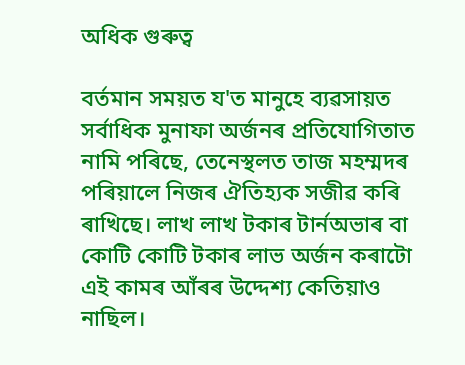অধিক গুৰুত্ব

বৰ্তমান সময়ত য'ত মানুহে ব্যৱসায়ত সৰ্বাধিক মুনাফা অৰ্জনৰ প্ৰতিযোগিতাত নামি পৰিছে, তেনেস্থলত তাজ মহম্মদৰ পৰিয়ালে নিজৰ ঐতিহ্যক সজীৱ কৰি ৰাখিছে। লাখ লাখ টকাৰ টাৰ্নঅভাৰ বা কোটি কোটি টকাৰ লাভ অৰ্জন কৰাটো এই কামৰ আঁৰৰ উদ্দেশ্য কেতিয়াও নাছিল।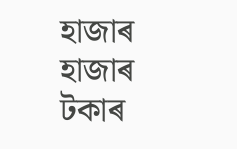হাজাৰ হাজাৰ টকাৰ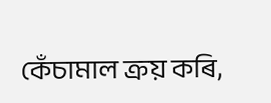কেঁচামাল ক্ৰয় কৰি,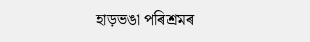হাড়ভঙা পৰিশ্ৰমৰ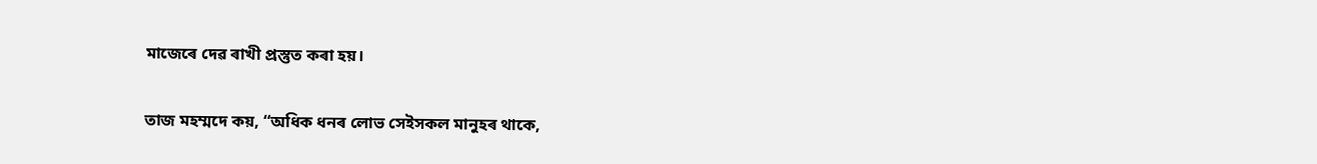মাজেৰে দেৱ ৰাখী প্ৰস্তুত কৰা হয়।

তাজ মহম্মদে কয়, “অধিক ধনৰ লোভ সেইসকল মানুহৰ থাকে,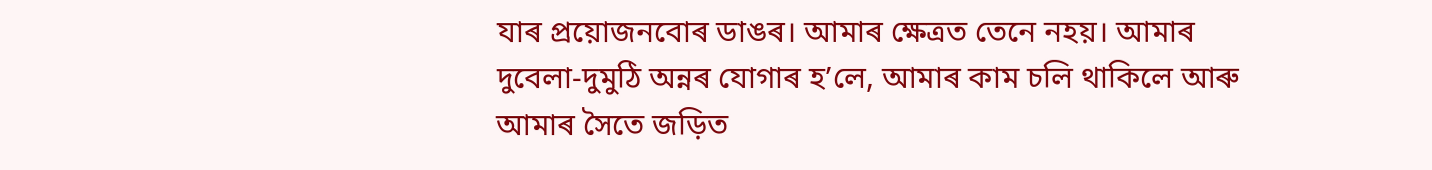যাৰ প্ৰয়োজনবোৰ ডাঙৰ। আমাৰ ক্ষেত্ৰত তেনে নহয়। আমাৰ দুবেলা-দুমুঠি অন্নৰ যোগাৰ হ’লে, আমাৰ কাম চলি থাকিলে আৰু আমাৰ সৈতে জড়িত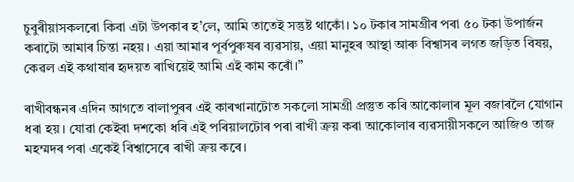চুবুৰীয়াসকলৰো কিবা এটা উপকাৰ হ’লে, আমি তাতেই সন্তুষ্ট থাকোঁ। ১০ টকাৰ সামগ্ৰীৰ পৰা ৫০ টকা উপাৰ্জন কৰাটো আমাৰ চিন্তা নহয়। এয়া আমাৰ পূৰ্বপুৰুষৰ ব্যৱসায়, এয়া মানুহৰ আস্থা আৰু বিশ্বাসৰ লগত জড়িত বিষয়, কেৱল এই কথাষাৰ হৃদয়ত ৰাখিয়েই আমি এই কাম কৰোঁ।”

ৰাখীবন্ধনৰ এদিন আগতে বালাপুৰৰ এই কাৰখানাটোত সকলো সামগ্ৰী প্ৰস্তুত কৰি আকোলাৰ মূল বজাৰলৈ যোগান ধৰা হয়। যোৱা কেইবা দশকো ধৰি এই পৰিয়ালটোৰ পৰা ৰাখী ক্ৰয় কৰা আকোলাৰ ব্যৱসায়ীসকলে আজিও তাজ মহম্মদৰ পৰা একেই বিশ্বাসেৰে ৰাখী ক্ৰয় কৰে।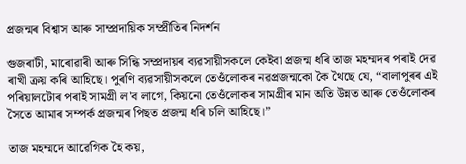প্ৰজন্মৰ বিশ্বাস আৰু সাম্প্ৰদায়িক সম্প্ৰীতিৰ নিদৰ্শন

গুজৰাটী, মাৰোৱাৰী আৰু সিন্ধি সম্প্ৰদায়ৰ ব্যৱসায়ীসকলে কেইবা প্ৰজন্ম ধৰি তাজ মহম্মদৰ পৰাই দেৱ ৰাখী ক্ৰয় কৰি আহিছে। পুৰণি ব্যৱসায়ীসকলে তেওঁলোকৰ নৱপ্ৰজন্মকো কৈ থৈছে যে, “বালাপুৰৰ এই পৰিয়ালটোৰ পৰাই সামগ্ৰী ল'ব লাগে, কিয়নো তেওঁলোকৰ সামগ্ৰীৰ মান অতি উন্নত আৰু তেওঁলোকৰ সৈতে আমাৰ সম্পৰ্ক প্ৰজন্মৰ পিছত প্ৰজন্ম ধৰি চলি আহিছে।”

তাজ মহম্মদে আৱেগিক হৈ কয়,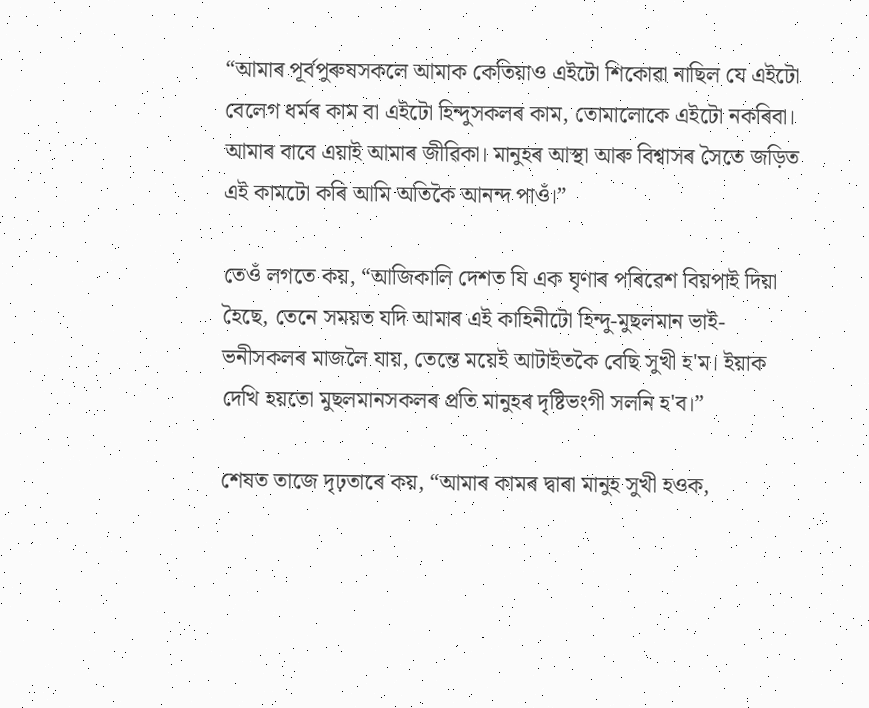“আমাৰ পূৰ্বপুৰুষসকলে আমাক কেতিয়াও এইটো শিকোৱা নাছিল যে এইটো বেলেগ ধৰ্মৰ কাম বা এইটো হিন্দুসকলৰ কাম, তোমালোকে এইটো নকৰিবা। আমাৰ বাবে এয়াই আমাৰ জীৱিকা। মানুহৰ আস্থা আৰু বিশ্বাসৰ সৈতে জড়িত এই কামটো কৰি আমি অতিকৈ আনন্দ পাওঁ।”

তেওঁ লগতে কয়, “আজিকালি দেশত যি এক ঘৃণাৰ পৰিৱেশ বিয়পাই দিয়া হৈছে, তেনে সময়ত যদি আমাৰ এই কাহিনীটো হিন্দু-মুছলমান ভাই-ভনীসকলৰ মাজলৈ যায়, তেন্তে ময়েই আটাইতকৈ বেছি সুখী হ'ম। ইয়াক দেখি হয়তো মুছলমানসকলৰ প্ৰতি মানুহৰ দৃষ্টিভংগী সলনি হ'ব।”

শেষত তাজে দৃঢ়তাৰে কয়, “আমাৰ কামৰ দ্বাৰা মানুহ সুখী হওক,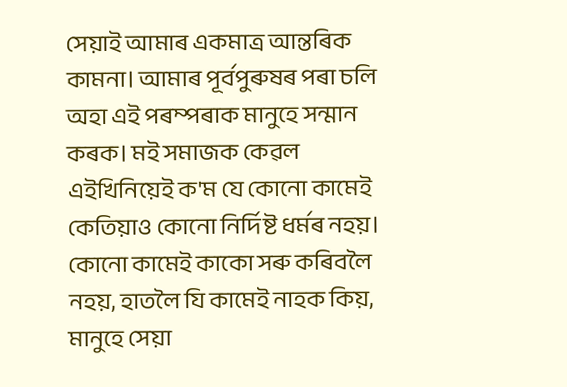সেয়াই আমাৰ একমাত্ৰ আন্তৰিক কামনা। আমাৰ পূৰ্বপুৰুষৰ পৰা চলি অহা এই পৰম্পৰাক মানুহে সন্মান কৰক। মই সমাজক কেৱল এইখিনিয়েই ক'ম যে কোনো কামেই কেতিয়াও কোনো নিৰ্দিষ্ট ধৰ্মৰ নহয়। কোনো কামেই কাকো সৰু কৰিবলৈ নহয়, হাতলৈ যি কামেই নাহক কিয়, মানুহে সেয়া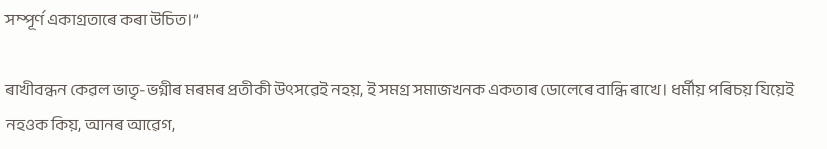সম্পূৰ্ণ একাগ্ৰতাৰে কৰা উচিত।”

ৰাখীবন্ধন কেৱল ভাতৃ-ভগ্নীৰ মৰমৰ প্ৰতীকী উৎসৱেই নহয়, ই সমগ্ৰ সমাজখনক একতাৰ ডোলেৰে বান্ধি ৰাখে। ধৰ্মীয় পৰিচয় যিয়েই নহওক কিয়, আনৰ আৱেগ,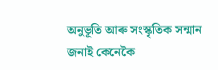অনুভূতি আৰু সংস্কৃতিক সন্মান জনাই কেনেকৈ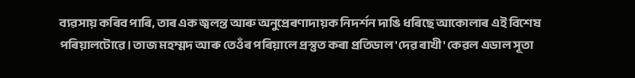ব্যৱসায় কৰিব পাৰি, তাৰ এক জ্বলন্ত আৰু অনুপ্ৰেৰণাদায়ক নিদৰ্শন দাঙি ধৰিছে আকোলাৰ এই বিশেষ পৰিয়ালটোৱে। তাজ মহম্মদ আৰু তেওঁৰ পৰিয়ালে প্ৰস্তুত কৰা প্ৰতিডাল 'দেৱ ৰাখী' কেৱল এডাল সূতা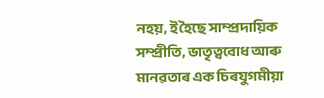নহয়, ই হৈছে সাম্প্ৰদায়িক সম্প্ৰীতি, ভাতৃত্ববোধ আৰু মানৱতাৰ এক চিৰযুগমীয়া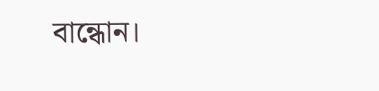বান্ধোন।